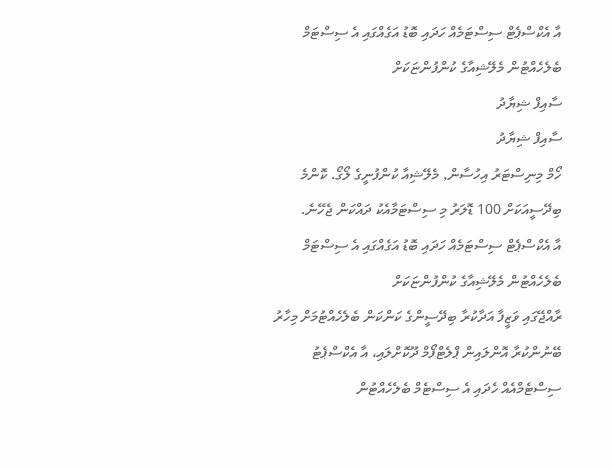އާ އެކްސްޕެޓް ސިސްޓަމެއް ހަދައި ބޮޑު އަގެއްގައި އެ ސިސްޓަމް ބެލެހެއްޓުން މެލޭޝިއާގެ ކުންފުންޏަކަށް
ސާއިފް ޝިޔާދު
ސާއިފް ޝިޔާދު
ހޯމް މިނިސްޓަރު އިހުސާން, މެލޭޝިއާ ކުންފުނީގެ ލޯގޯ. ކޮންމެ ބިދޭސީއަކަށް 100 ޑޮލަރު މި ސިސްޓަމާއެކު ދައްކަން ޖެހޭނެ.
އާ އެކްސްޕެޓް ސިސްޓަމެއް ހަދައި ބޮޑު އަގެއްގައި އެ ސިސްޓަމް ބެލެހެއްޓުން މެލޭޝިއާގެ ކުންފުންޏަކަށް
ރާއްޖޭގައި ވަޒީފާ އަދާކުރާ ބިދޭސީންގެ ކަންކަން ބެލެހެއްޓުމަށް މިހާރު ބޭނުންކުރާ އޮންލައިން ޕްލެޓްފޯމް ދޫކޮށްލައި، އާ އެކްސްޕެޓު ސިސްޓެމްއެއް ހެދައި އެ ސިސްޓެމް ބެލެހެއްޓުން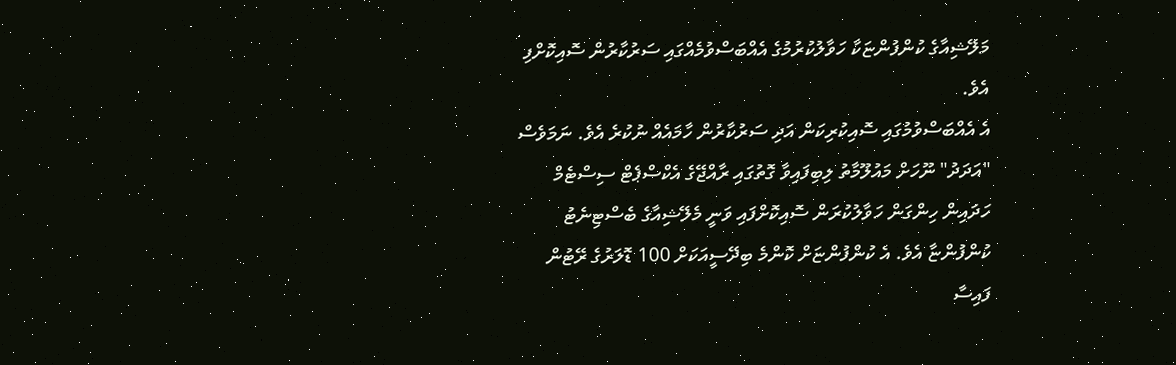މަލޭޝިއާގެ ކުންފުންޏަކާ ހަވާލުކުރުމުގެ އެއްބަސްވުމެއްގައި ސަރުކާރުން ސޮއިކޮށްފި އެވެ.
އެ އެއްބަސްވުމުގައި ސޮއިކުރިކަން އަދި ސަރުކާރުން ހާމައެއް ނުކުރެ އެވެ. ނަމަވެސް "އަދަދު" ނޫހަށް މައުލޫމާތު ލިބިފައިވާ ގޮތުގައި ރާއްޖޭގެ އެކްސްޕެޓް ސިސްޓެމް ހަދައިން ހިންގަން ހަވާލުކުރަން ސޮއިކޮށްފައި ވަނީ މެލޭޝިއާގެ ބެސްޓިނެޓު ކުންފުންޏާ އެވެ. އެ ކުންފުންޏަށް ކޮންމެ ބިދޭސީއަކަށް 100 ޑޮލަރުގެ ރޭޓުން ފައިސާ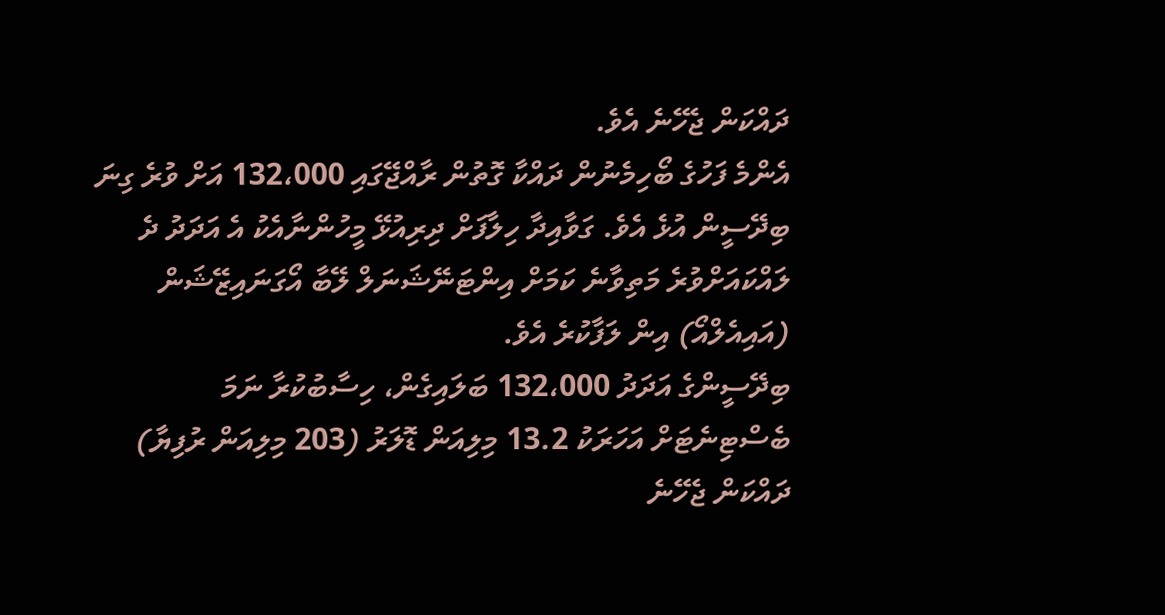ދައްކަން ޖެހޭނެ އެވެ.
އެންމެ ފަހުގެ ބޯހިމެނުން ދައްކާ ގޮތުން ރާއްޖޭގައި 132،000 އަށް ވުރެ ގިނަ ބިދޭސީން އުޅެ އެވެ. ގަވާއިދާ ހިލާފަށް ދިރިއުޅޭ މީހުންނާއެކު އެ އަދަދު ދެ ލައްކައަށްވުރެ މަތިވާނެ ކަމަށް އިންޓަނޭޝަނަލް ލޭބާ އޯގަނައިޒޭޝަން (އައިއެލްއޯ) އިން ލަފާކުރެ އެވެ.
ބިދޭސީންގެ އަދަދު 132،000 ބަލައިގެން، ހިސާބުކުރާ ނަމަ ބެސްޓިނެޓަށް އަހަރަކު 13.2 މިލިއަން ޑޮލަރު (203 މިލިއަން ރުފިޔާ) ދައްކަން ޖެހޭނެ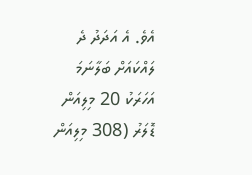އެވެ. އެ އަދަދު ދެ ލައްކައަށް ބަލާނަމަ އަހަރަކު 20 މިލިއަން ޑޮލަރު (308 މިލިއަން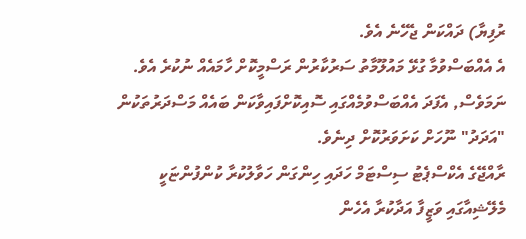ރުފިޔާ) ދައްކަން ޖެހޭނެ އެވެ.
އެ އެއްބަސްވުމާ ގުޅޭ މައުލޫމާތު ސަރުކާރުން ރަސްމީކޮށް ހާމައެއް ނުކުރެ އެވެ. ނަމަވެސް, އެފަދަ އެއްބަސްވުމެއްގައި ސޮއިކޮށްފައިވާކަން ބައެއް މަސްދަރުތަކުން "އަދަދު" ނޫހަށް ކަށަވަރުކޮށް ދިނެވެ.
ރާއްޖޭގެ އެކްސްޕެޓު ސިސްޓަމް ހަދައި ހިންގަން ހަވާލުކުރާ ކުންފުންޏަކީ މެލޭޝިއާގައި ވަޒީފާ އަދާކުރާ އެހެން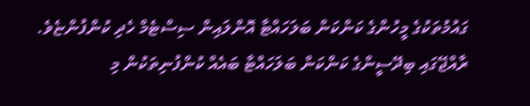ގައުމުތަކުގެ މީހުންގެ ކަންކަން ބަލަހައްޓާ އޮންލައިން ސިސްޓެމް ހެދި ކުންފުންޏެވެ.
ރާއްޖޭގައި ބިދޭސީންގެ ކަންކަން ބަލަހައްޓާ ބައެއް ކުންފުނިތަކުން މި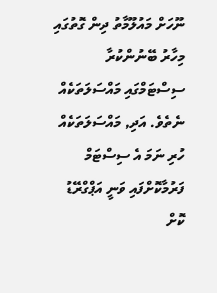ނޫހަށް މައުލޫމާތު ދިން ގޮތުގައި މިހާރު ބޭނުންކުރާ ސިސްޓަމްގައި މައްސަލަތަކެއް ނެތެވެ. އަދި, މައްސަލަތަކެއް ހުރި ނަމަ އެ ސިސްޓަމް ފަރުމާކޮށްފައި ވަނީ އަޕްގްރޭޑު ކޮށް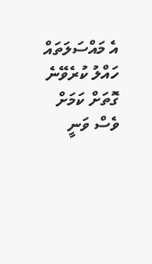އެ މައްސަލަތައް ހައްލު ކުރެވޭނެ ގޮތަށް ކަމަށް ވެސް ވަނީ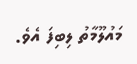މައުލޫމާތު ލިބިފަ އެވެ.